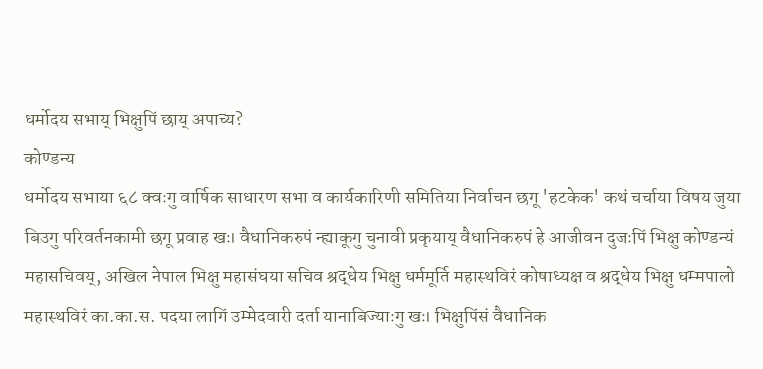धर्मोदय सभाय् भिक्षुपिं छाय् अपाच्य?
कोण्डन्य
धर्मोदय सभाया ६८ क्वःगु वार्षिक साधारण सभा व कार्यकारिणी समितिया निर्वाचन छगू 'हटकेक' कथं चर्चाया विषय जुया बिउगु परिवर्तनकामी छगू प्रवाह खः। वैधानिकरुपं न्ह्याकूगु चुनावी प्रकृयाय् वैधानिकरुपं हे आजीवन दुजःपिं भिक्षु कोण्डन्यं महासचिवय्, अखिल नेपाल भिक्षु महासंघया सचिव श्रद्धेय भिक्षु धर्ममूर्ति महास्थविरं कोषाध्यक्ष व श्रद्धेय भिक्षु धम्मपालो महास्थविरं का.का.स. पदया लागिं उम्मेदवारी दर्ता यानाबिज्याःगु खः। भिक्षुपिंसं वैधानिक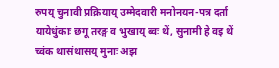रुपय् चुनावी प्रक्रियाय् उम्मेदवारी मनोनयन-पत्र दर्ता यायेधुंकाः छगू तरङ्ग व भुखाय् ब्वः थें, सुनामी हे वइ थें च्वंक थासंथासय् मुनाः अझ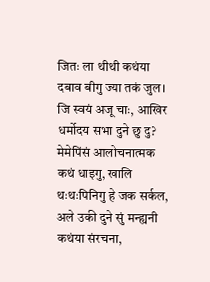जितः ला थीथी कथंया दबाव बीगु ज्या तकं जुल। जि स्वयं अजू चाः, आखिर धर्मोदय सभा दुने छु दु? मेमेपिंसं आलोचनात्मक कथं धाइगु, खालि थःथःपिनिगु हे जक सर्कल, अले उकी दुने सुं मन्ह्यनी कथंया संरचना,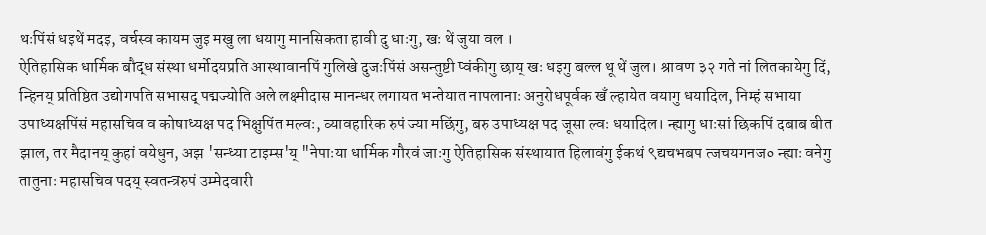थःपिंसं धइथें मदइ, वर्चस्व कायम जुइ मखु ला धयागु मानसिकता हावी दु धाःगु, खः थें जुया वल ।
ऐतिहासिक धार्मिक बौद्ध संस्था धर्मोदयप्रति आस्थावानपिं गुलिखे दुजःपिंसं असन्तुष्टी प्वंकीगु छाय् खः धइगु बल्ल थू थें जुल। श्रावण ३२ गते नां लितकायेगु दिं, न्हिनय् प्रतिष्ठित उद्योगपति सभासद् पद्मज्योति अले लक्ष्मीदास मानन्धर लगायत भन्तेयात नापलानाः अनुरोधपूर्वक खँ ल्हायेत वयागु धयादिल, निम्हं सभाया उपाध्यक्षपिंसं महासचिव व कोषाध्यक्ष पद भिक्षुपिंत मल्वः, व्यावहारिक रुपं ज्या मछिंगु, बरु उपाध्यक्ष पद जूसा ल्वः धयादिल। न्ह्यागु धाःसां छिकपिं दबाब बीत झाल, तर मैदानय् कुहां वयेधुन, अझ 'सन्ध्या टाइम्स'य् "नेपाःया धार्मिक गौरवं जाःगु ऐतिहासिक संस्थायात हिलावंगु ईकथं ९द्यचभबप त्जचयगनज० न्ह्याः वनेगु तातुनाः महासचिव पदय् स्वतन्त्ररुपं उम्मेदवारी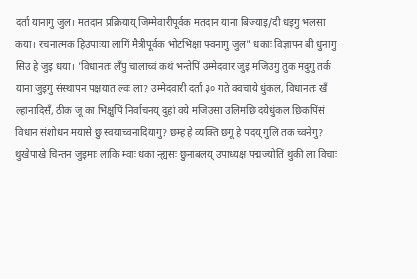दर्ता यानागु जुल। मतदान प्रक्रियाय् जिम्मेवारीपूर्वक मतदान याना बिज्याइ/दी धइगु भलसा कया। रचनात्मक हिउपाःया लागिं मैत्रीपूर्वक भोटभिक्षा फ्वनागु जुल" धकाः विज्ञापन बी धुनागु सिउ हे जुइ धया। 'विधानतः लँपु चालाच्वं कथं भन्तेपिं उम्मेदवार जुइ मजिउगु तुक मदुगु तर्क याना जुइगु संस्थापन पक्षयात ल्वः ला? उम्मेदवारी दर्ता ३० गते क्वचाये धुंकल, विधानतः खँ ल्हानादिसँ, ठीक जू का भिक्षुपिं निर्वाचनय् दुहां वये मजिउसा उलिमछि दयेधुंकल छिकपिंसं विधान संशोधन मयासे छु स्वयाच्वनादियागु? छम्ह हे व्यक्ति छगू हे पदय् गुलि तक च्वनेगु? थुखेपाखे चिन्तन जुइमाः लाकि म्वाः धका न्ह्यसः छुनाबलय् उपाध्यक्ष पद्मज्योतिं थुकी ला विचाः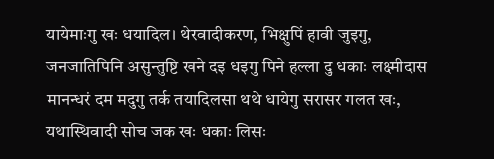यायेमाःगु खः धयादिल। थेरवादीकरण, भिक्षुपिं हावी जुइगु, जनजातिपिनि असुन्तुष्टि खने दइ धइगु पिने हल्ला दु धकाः लक्ष्मीदास मानन्धरं दम मदुगु तर्क तयादिलसा थथे धायेगु सरासर गलत खः, यथास्थिवादी सोच जक खः धकाः लिसः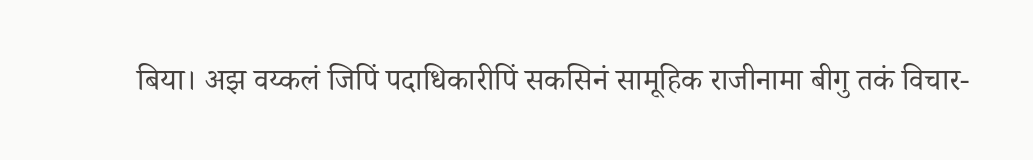बिया। अझ वय्कलं जिपिं पदाधिकारीपिं सकसिनं सामूहिक राजीनामा बीगु तकं विचार-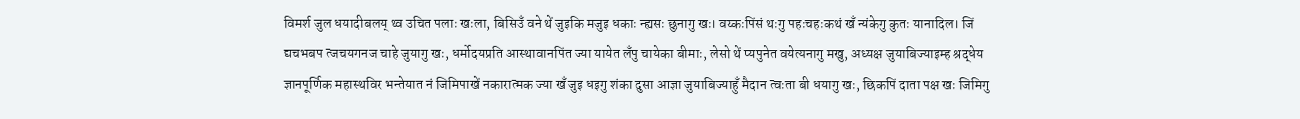विमर्श जुल धयादीबलय् थ्व उचित पलाः खःला, बिसिउँ वने थें जुइकि मजुइ धकाः न्ह्यसः छुनागु खः। वय्कःपिंसं थःगु पहःचहःकथं खँ न्यंकेगु कुतः यानादिल। जिं द्यचभबप त्जचयगनज चाहे जुयागु खः, धर्मोदयप्रति आस्थावानपिंत ज्या यायेत लँपु चायेका बीमाः, लेसो थें प्यपुनेत वयेत्यनागु मखु, अध्यक्ष जुयाबिज्याइम्ह श्रद्धेय ज्ञानपूर्णिक महास्थविर भन्तेयात नं जिमिपाखें नकारात्मक ज्या खँ जुइ धइगु शंका दुसा आज्ञा जुयाबिज्याहुँ मैदान त्वःता बी धयागु खः, छिकपिं दाता पक्ष खः जिमिगु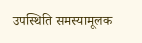उपस्थिति समस्यामूलक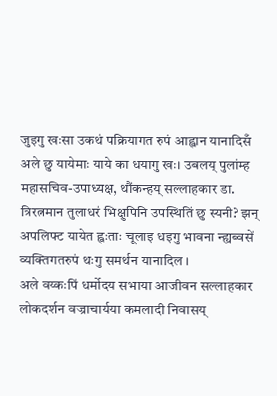जुइगु खःसा उकथं पक्रियागत रुपं आह्वान यानादिसँ अले छु यायेमाः याये का धयागु खः। उबलय् पुलांम्ह महासचिव-उपाध्यक्ष, थौंकन्हय् सल्लाहकार डा. त्रिरत्नमान तुलाधरं भिक्षुपिनि उपस्थितिं छु स्यनी? झन् अपलिफ्ट यायेत ह्वःताः चूलाइ धइगु भावना न्ह्यब्वसें व्यक्तिगतरुपं थःगु समर्थन यानादिल ।
अले वय्कःपिं धर्मोदय सभाया आजीवन सल्लाहकार लोकदर्शन वज्राचार्यया कमलादी निवासय्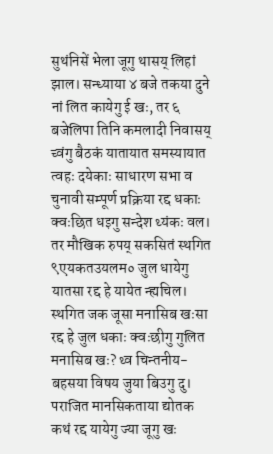सुथंनिसें भेला जूगु थासय् लिहां झाल। सन्ध्याया ४ बजे तकया दुने नां लित कायेगु ई खः, तर ६ बजेलिपा तिनि कमलादी निवासय् च्वंगु बैठकं यातायात समस्यायात त्वहः दयेकाः साधारण सभा व चुनावी सम्पूर्ण प्रक्रिया रद्द धकाः क्वःछित धइगु सन्देश थ्यंकः वल। तर मौखिक रुपय् सकसितं स्थगित ९एयकतउयलम० जुल धायेगु यातसा रद्द हे यायेत न्ह्यचिल। स्थगित जक जूसा मनासिब खःसा रद्द हे जुल धकाः क्वःछीगु गुलित मनासिब खः? थ्व चिन्तनीय-बहसया विषय जुया बिउगु दु। पराजित मानसिकताया द्योतक कथं रद्द यायेगु ज्या जूगु खः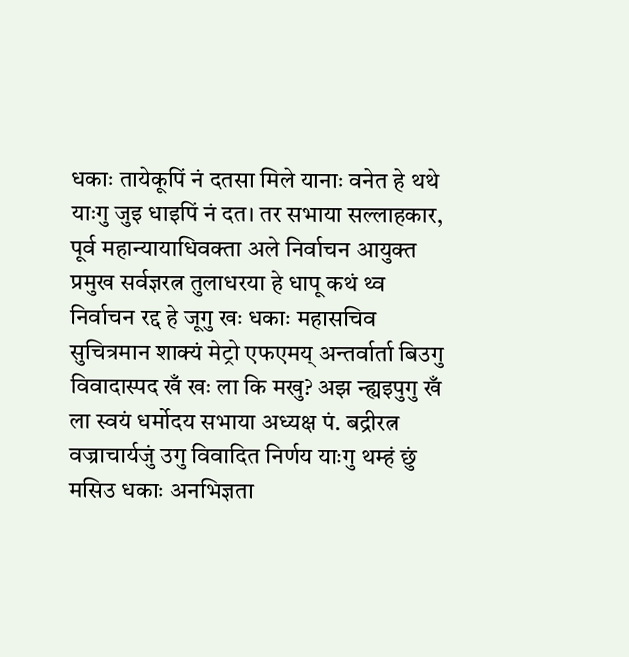धकाः तायेकूपिं नं दतसा मिले यानाः वनेत हे थथे याःगु जुइ धाइपिं नं दत। तर सभाया सल्लाहकार, पूर्व महान्यायाधिवक्ता अले निर्वाचन आयुक्त प्रमुख सर्वज्ञरत्न तुलाधरया हे धापू कथं थ्व निर्वाचन रद्द हे जूगु खः धकाः महासचिव सुचित्रमान शाक्यं मेट्रो एफएमय् अन्तर्वार्ता बिउगु विवादास्पद खँ खः ला कि मखु? अझ न्ह्यइपुगु खँ ला स्वयं धर्मोदय सभाया अध्यक्ष पं. बद्रीरत्न वज्राचार्यजुं उगु विवादित निर्णय याःगु थम्हं छुं मसिउ धकाः अनभिज्ञता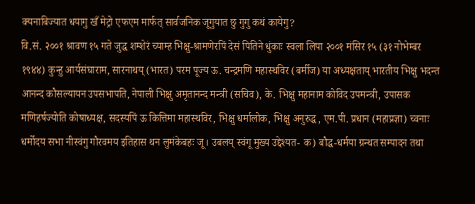क्यनाबिज्यात धयागु खँ मेट्रो एफएम मार्फत् सार्वजनिक जूगुयात छु गुगु कथं कायेगु?
वि.सं. २००१ श्रावण १५ गते जुद्ध शम्शेरं च्याम्ह भिक्षु-श्रामणेरपिं देसं पितिने धुंकाः स्वला लिपा २००१ मंसिर १५ (३१ नोभेम्बर १९४४) कुन्हु आर्यसंघाराम, सारनाथय् (भारत) परम पूज्य ऊ. चन्द्रमणि महास्थविर (बर्मीज) या अध्यक्षताय् भारतीय भिक्षु भदन्त आनन्द कौसल्यायन उपसभापति, नेपाली भिक्षु अमृतानन्द मन्त्री (सचिव), के. भिक्षु महानाम कोविद उपमन्त्री, उपासक मणिहर्षज्योति कोषाध्यक्ष, सदस्यपिं ऊ कित्तिमा महास्थविर, भिक्षु धर्मालोक, भिक्षु अनुरुद्ध, एम.पी. प्रधान (महाप्रज्ञा) च्वनाः धर्मोदय सभा नीस्वंगु गौरवमय इतिहास थन लुमंकेबहः जू। उबलय् स्वंगू मुख्य उद्देश्यत- क) बौद्ध-धर्मया ग्रन्थत सम्पादन तथा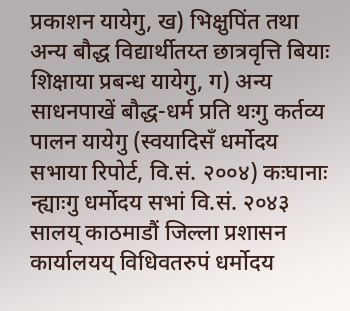प्रकाशन यायेगु, ख) भिक्षुपिंत तथा अन्य बौद्ध विद्यार्थीतय्त छात्रवृत्ति बियाः शिक्षाया प्रबन्ध यायेगु, ग) अन्य साधनपाखें बौद्ध-धर्म प्रति थःगु कर्तव्य पालन यायेगु (स्वयादिसँ धर्मोदय सभाया रिपोर्ट, वि.सं. २००४) कःघानाः न्ह्याःगु धर्मोदय सभां वि.सं. २०४३ सालय् काठमाडौं जिल्ला प्रशासन कार्यालयय् विधिवतरुपं धर्मोदय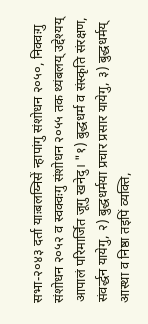सभा-२०४३ दर्ता याःबलय्निसें न्हापांगु संशोधन २०५०, निक्वःगु संशोधन २०५२ व स्वक्वःगु संशोधन २०५५ तक थ्यंबलय् उद्देश्यय् आपालं परिमार्जित जूगु खनेदु। "१) बुद्धधर्म व संस्कृति संरक्षण, संवर्द्धन यायेगु, २) बुद्धधर्मया प्रचार प्रसार यायेगु, ३) बुद्धधर्मय् आस्था व निष्ठा तइपिं व्यक्ति,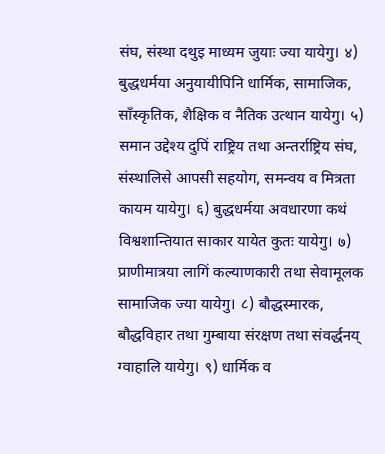संघ, संस्था दथुइ माध्यम जुयाः ज्या यायेगु। ४) बुद्धधर्मया अनुयायीपिनि धार्मिक, सामाजिक, साँस्कृतिक, शैक्षिक व नैतिक उत्थान यायेगु। ५) समान उद्देश्य दुपिं राष्ट्रिय तथा अन्तर्राष्ट्रिय संघ, संस्थालिसे आपसी सहयोग, समन्वय व मित्रता कायम यायेगु। ६) बुद्धधर्मया अवधारणा कथं विश्वशान्तियात साकार यायेत कुतः यायेगु। ७) प्राणीमात्रया लागिं कल्याणकारी तथा सेवामूलक सामाजिक ज्या यायेगु। ८) बौद्धस्मारक, बौद्धविहार तथा गुम्बाया संरक्षण तथा संवर्द्धनय् ग्वाहालि यायेगु। ९) धार्मिक व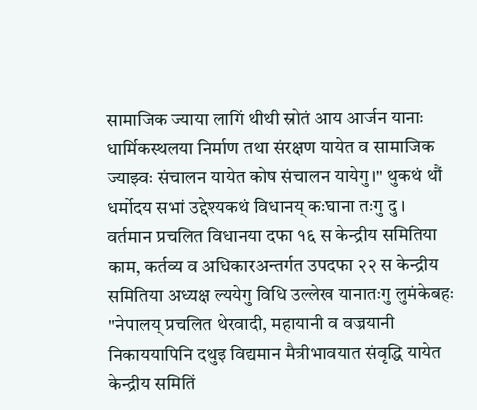सामाजिक ज्याया लागिं थीथी स्रोतं आय आर्जन यानाः धार्मिकस्थलया निर्माण तथा संरक्षण यायेत व सामाजिक ज्याझ्वः संचालन यायेत कोष संचालन यायेगु।" थुकथं थौं धर्मोदय सभां उद्देश्यकथं विधानय् कःघाना तःगु दु ।
वर्तमान प्रचलित विधानया दफा १६ स केन्द्रीय समितिया काम, कर्तव्य व अधिकारअन्तर्गत उपदफा २२ स केन्द्रीय समितिया अध्यक्ष ल्ययेगु विधि उल्लेख यानातःगु लुमंकेबहः "नेपालय् प्रचलित थेरवादी, महायानी व वज्रयानी निकाययापिनि दथुइ विद्यमान मैत्रीभावयात संवृद्धि यायेत केन्द्रीय समितिं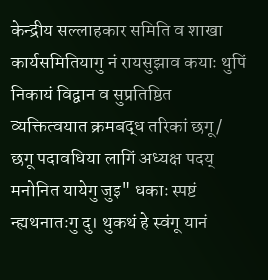केन्द्रीय सल्लाहकार समिति व शाखा कार्यसमितियागु नं रायसुझाव कयाः थुपिं निकायं विद्वान व सुप्रतिष्ठित व्यक्तित्वयात क्रमबद्ध तरिकां छगू/ छगू पदावधिया लागिं अध्यक्ष पदय् मनोनित यायेगु जुइ" धकाः स्पष्टं न्ह्यथनातःगु दु। थुकथं हे स्वंगू यानं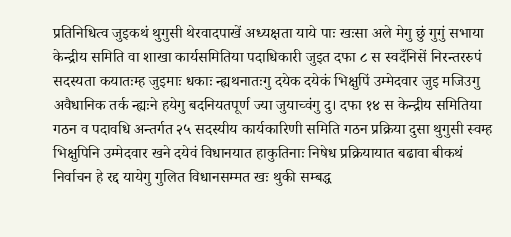प्रतिनिधित्व जुइकथं थुगुसी थेरवादपाखें अध्यक्षता याये पाः खःसा अले मेगु छुं गुगुं सभाया केन्द्रीय समिति वा शाखा कार्यसमितिया पदाधिकारी जुइत दफा ८ स स्वदँनिसें निरन्तररुपं सदस्यता कयातःम्ह जुइमाः धकाः न्ह्यथनातःगु दयेक दयेकं भिक्षुपिं उम्मेदवार जुइ मजिउगु अवैधानिक तर्क न्ह्यःने हयेगु बदनियतपूर्ण ज्या जुयाच्वंगु दु। दफा १४ स केन्द्रीय समितिया गठन व पदावधि अन्तर्गत २५ सदस्यीय कार्यकारिणी समिति गठन प्रक्रिया दुसा थुगुसी स्वम्ह भिक्षुपिनि उम्मेदवार खने दयेवं विधानयात हाकुतिनाः निषेध प्रक्रियायात बढावा बीकथं निर्वाचन हे रद्द यायेगु गुलित विधानसम्मत खः थुकी सम्बद्ध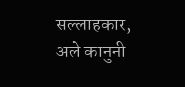सल्लाहकार, अले कानुनी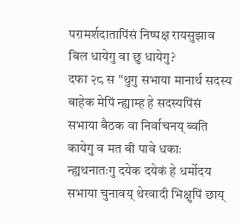परामर्शदातापिंसं निष्पक्ष रायसुझाव बिल धायेगु वा छु धायेगु?
दफा २८ स "थुगु सभाया मानार्थ सदस्य बाहेक मेपिं न्ह्याम्ह हे सदस्यपिंसं सभाया बैठक वा निर्वाचनय् ब्वति कायेगु व मत बी पावे धकाः न्ह्यथनातःगु दयेक दयेकं हे धर्मोदय सभाया चुनावय् थेरवादी भिक्षुपिं छाय्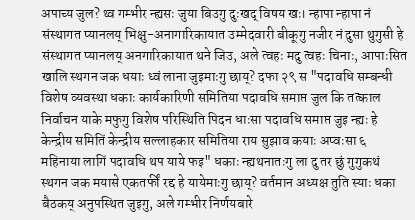अपाच्य जुल? थ्व गम्भीर न्ह्यसः जुया बिउगु दुःखद् विषय खः। न्हापा न्हापा नं संस्थागत प्यानलय् भिक्षु-अनागारिकायात उम्मेदवारी बीकूगु नजीर नं दुसा थुगुसी हे संस्थागत प्यानलय् अनगारिकायात थने जिउ, अले त्वहः मदु त्वहः चिनाः, आपाःसित खालि स्थगन जक धयाः ध्वं लाना जुइमाःगु छाय्? दफा २९ स "पदावधि सम्बन्धी विशेष व्यवस्था धकाः कार्यकारिणी समितिया पदावधि समाप्त जुल कि तत्काल निर्वाचन याके मफुगु विशेष परिस्थिति पिदन धाःसा पदावधि समाप्त जुइ न्ह्यः हे केन्द्रीय समितिं केन्द्रीय सल्लाहकार समितिया राय सुझाव कयाः अप्वःसा ६ महिनाया लागिं पदावधि थप याये फइ" धकाः न्ह्यथनातःगु ला दु तर छुं गुगुकथं स्थगन जक मयासे एकतर्फीं रद्द हे यायेमाःगु छाय्? वर्तमान अध्यक्ष तुति स्याः धका बैठकय् अनुपस्थित जुइगु, अले गम्भीर निर्णयबारे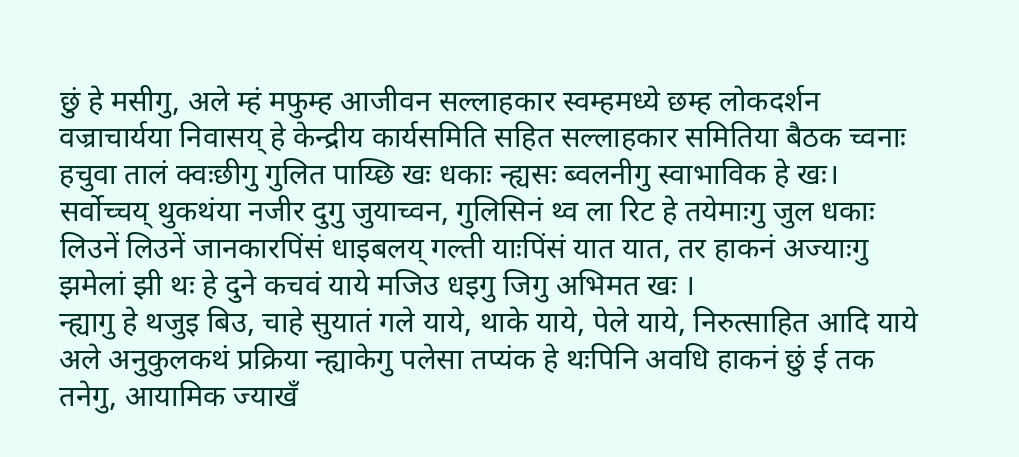छुं हे मसीगु, अले म्हं मफुम्ह आजीवन सल्लाहकार स्वम्हमध्ये छम्ह लोकदर्शन वज्राचार्यया निवासय् हे केन्द्रीय कार्यसमिति सहित सल्लाहकार समितिया बैठक च्वनाः हचुवा तालं क्वःछीगु गुलित पाय्छि खः धकाः न्ह्यसः ब्वलनीगु स्वाभाविक हे खः। सर्वोच्चय् थुकथंया नजीर दुगु जुयाच्वन, गुलिसिनं थ्व ला रिट हे तयेमाःगु जुल धकाः लिउनें लिउनें जानकारपिंसं धाइबलय् गल्ती याःपिंसं यात यात, तर हाकनं अज्याःगु झमेलां झी थः हे दुने कचवं याये मजिउ धइगु जिगु अभिमत खः ।
न्ह्यागु हे थजुइ बिउ, चाहे सुयातं गले याये, थाके याये, पेले याये, निरुत्साहित आदि याये अले अनुकुलकथं प्रक्रिया न्ह्याकेगु पलेसा तप्यंक हे थःपिनि अवधि हाकनं छुं ई तक तनेगु, आयामिक ज्याखँ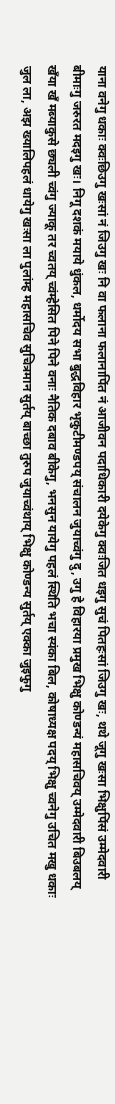याना वनेगु धकाः क्वःछिउगु खःसां नं जिउगु खः नि वा फलाना फलानापिंत नं आजीवन पदाधिकारी दयेकेगु क्वःजित धइगु सुचं पितहःसां जिउगु खः, थथे जूगु खःसा भिक्षुपिंसं उम्मेदवारी बीमाःगु जरुरत मदइगु खः। निगू दशकं मयाये धुंकल, धर्मोदय सभा बुद्धविहार भृकुटीमण्डपय् संचालन जुयाच्वंगु दु, उगु हे विहारया प्रमुख भिक्षु कोण्डन्यं महासचिवय् उम्मेदवारी बिउबलय् खँया खँ मब्याकुसे छ्यली च्वंगु ज्याकू तर च्वतय् च्वंम्हेसित पिने पिने वनाः नैतिक दबाव बीकेगु, भनसुन यायेगु पहलं स्थिति भचा स्यंका बिल, कोषाध्यक्ष पदय् भिक्षु च्वनेगु उचित मखु धकाः जुल ला, अझ ख्यालिपहलं धायेगु खःसा ला पुलांम्ह महासचिव सुचित्रमान सुर्तय् बाच्छा तुरुप जुयाच्वंथाय् भिक्षु कोण्डन्य सुर्तय् एक्का जुइफुगु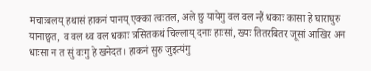मचाःबलय् हथासं हाकनं पानय् एक्का त्वःतल, अले छु यायेगु वल वल न्हैं धकाः कासा हे घाराघुरु यानाछ्वत, व वल थ्व वल धकाः त्रसितकथं चिल्लाय् दनाः हाःसां, ख्यः तितरबितर जूसां आखिर अन धाःसा न त सुं वःगु हे खनेदत। हाकनं सुरु जुइत्यंगु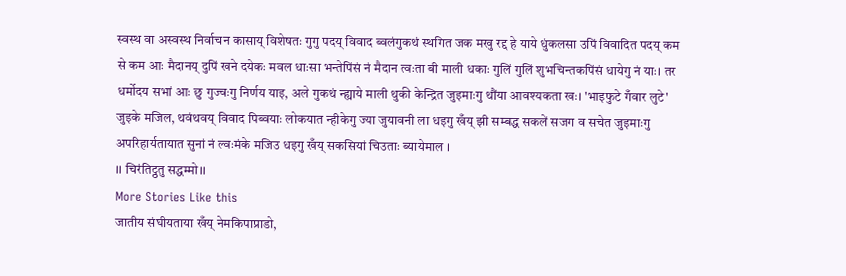स्वस्थ वा अस्वस्थ निर्वाचन कासाय् विशेषतः गुगु पदय् विवाद ब्वलंगुकथं स्थगित जक मखु रद्द हे याये धुंकलसा उपिं विवादित पदय् कम से कम आः मैदानय् दुपिं खने दयेकः मवल धाःसा भन्तेपिंसं नं मैदान त्वःता बी माली धकाः गुलिं गुलिं शुभचिन्तकपिंसं धायेगु नं याः। तर धर्मोदय सभां आः छु गुज्वःगु निर्णय याइ, अले गुकथं न्ह्याये माली थुकी केन्द्रित जुइमाःगु थौंया आवश्यकता खः। 'भाइफुटे गँवार लुटे' जुइके मजिल, थवंथवय् विवाद पिब्वयाः लोकयात न्हीकेगु ज्या जुयावनी ला धइगु खँय् झी सम्बद्ध सकलें सजग व सचेत जुइमाःगु अपरिहार्यतायात सुनां नं ल्वःमंके मजिउ धइगु खँय् सकसियां चिउताः ब्यायेमाल ।
।। चिरंतिट्ठतु सद्धम्मो।।
More Stories Like this
जातीय संघीयताया खँय् नेमकिपाप्राडो,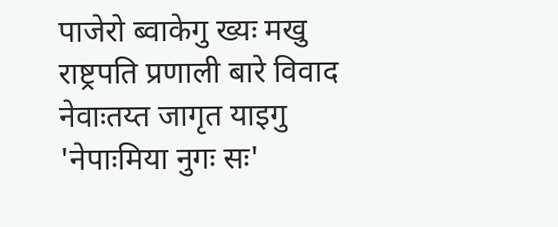पाजेरो ब्वाकेगु ख्यः मखु
राष्ट्रपति प्रणाली बारे विवाद
नेवाःतय्त जागृत याइगु 'नेपाःमिया नुगः सः'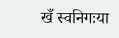खँ स्वनिगःया